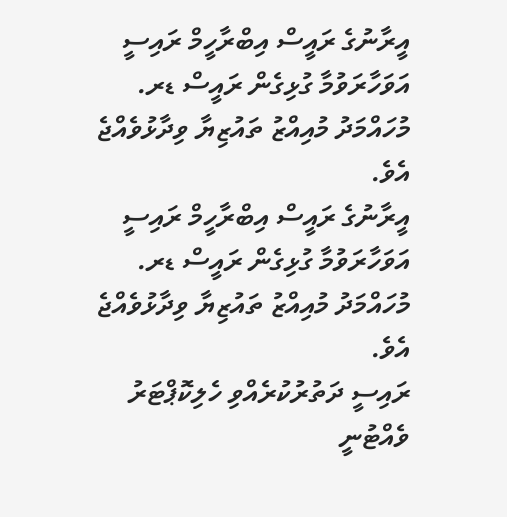އީރާނުގެ ރައީސް އިބްރާހީމް ރައިސީ އަވަހާރަވުމާ ގުޅިގެން ރައީސް ޑރ. މުހައްމަދު މުއިއްޒު ތައުޒިޔާ ވިދާޅުވެއްޖެ އެވެ.
އީރާނުގެ ރައީސް އިބްރާހީމް ރައިސީ އަވަހާރަވުމާ ގުޅިގެން ރައީސް ޑރ. މުހައްމަދު މުއިއްޒު ތައުޒިޔާ ވިދާޅުވެއްޖެ އެވެ.
ރައިސީ ދަތުރުކުރެއްވި ހެލިކޮޕްޓަރު ވެއްޓުނީ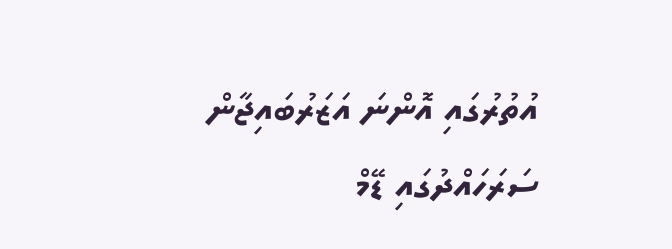އުތުރުގައި އޮންނަ އަޒަރުބައިޖާން ސަރަހައްދުގައި ޑޭމް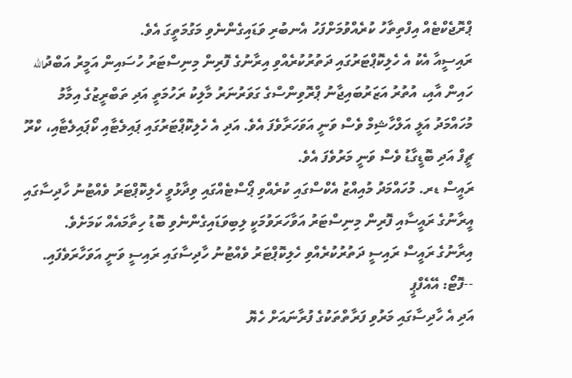ޕްރޮޖެކްޓެއް އިފްތިތާހު ކުރެއްވުމަށްފަހު އެނބުރި ވަޑައިގެންނެވި މަގުމަތީގަ އެވެ.
ރައިސީއާ އެކު އެ ހެލިކޮޕްޓަރުގައި ދަތުރުކުރެއްވި އިރާނުގެ ފޮރިން މިނިސްޓަރު ހުސައިން އަމީރު އަބްދުالله ހައިން އާއި، އުތުރު އަޒަރުބައިޖާނު ޕްރޮވިންސްގެ ގަވަރުނަރު މާލިކު ރަހުމަތީ އަދި ތަބްރީޒުގެ އިމާމު މުހައްމަދު އަލީ އަލްހާޝިމް ވެސް ވަނީ އަވަހަރާވެފަ އެވެ. އަދި އެ ހެލިކޮޕްޓަރުގައި ޕައިލެޓާއި ކޯޕައިލެޓާއި، ކްރޫ ޗީފް އަދި ބޮޑީގާޑު ވެސް ވަނީ މަރުވެފަ އެވެ.
ރައީސް ޑރ. މުހައްމަދު މުއިއްޒު އެކްސްގައި ކުރެއްވި ޕޯސްޓެއްގައި ވިދާޅުވީ ހެލިކޮޕްޓަރު ވެއްޓުނު ހާދިސާގައި އީރާނުގެ ރައީސާއި ފޮރިން މިނިސްޓަރު އަވާހަރަވުމަކީ ލިބިވަޑައިގެންނެވި ބޮޑު ހިތާމައެއް ކަމަށެވެ.
އިރާނުގެ ރައީސް ރައިސީ ދަތުރުކުރެއްވި ހެލިކޮޕްޓަރު ވެއްޓުނު ހާދިސާގައި ރައިސީ ވަނީ އަވަހާރަވެފައި. --ފޮޓޯ: އޭއެފްޕީ
އަދި އެ ހާދިސާގައި މަރުވި ފަރާތްތަކުގެ ފުރާނައަށް ހެޔޮ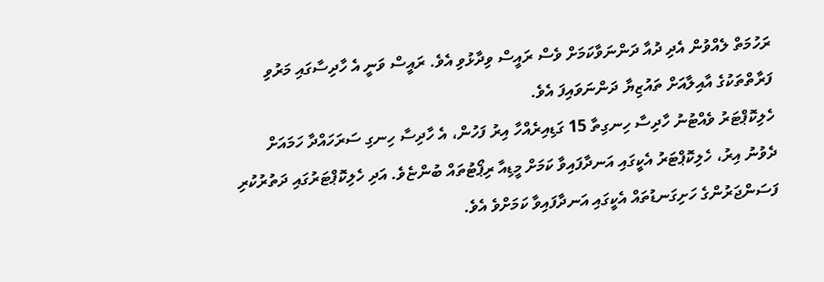ރަހުމަތް ލެއްވުން އެދި ދުއާ ދަންނަވާކަމަށް ވެސް ރައީސް ވިދާޅުވި އެވެ. ރައީސް ވަނީ އެ ހާދިސާގައި މަރުވި ފަރާތްތަކުގެ އާއިލާއަށް ތައުޒިޔާ ދަންނަވައިފަ އެވެ.
ހެލިކޮޕްޓަރު ވެއްޓުނު ހާދިސާ ހިނގިތާ 15 ގަޑިއިރެއްހާ އިރު ފަހުން، އެ ހާދިސާ ހިނގި ސަރަހައްދާ ހަމައަށް ދެވުނު އިރު، ހެލިކޮޕްޓަރު އެކީގައި އަނދާފައިވާ ކަމަށް މީޑިއާ ރިޕޯޓުތައް ބުންޏެވެ. އަދި ހެލިކޮޕްޓަރުގައި ދަތުރުކުރި ފަސަންޖަރުންގެ ހަށިގަނޑުތައް އެކީގައި އަނދާފައިވާ ކަމަށްވެ އެވެ.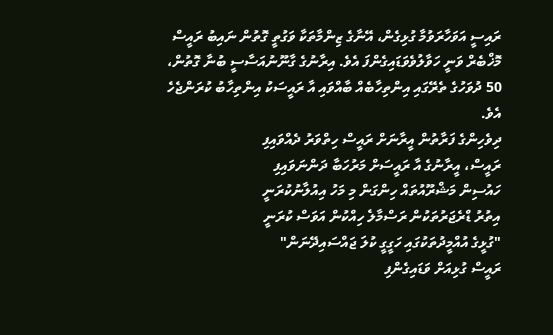ރައިސީ އަވަހާރަވުމާ ގުޅިގެން، އޭނާގެ ޒިންމާތަކާ ވަގުތީ ގޮތުން ނައިބު ރައީސް މޮޚްބެރް ވަނީ ހަވާލުވެވަޑައިގެންފަ އެވެ. އިރާނުގެ ގާނޫނުއަސާސީ ބުނާ ގޮތުން، 50 ދުވަހުގެ ތެރޭގައި އިންތިހާބެއް ބާއްވައި އާ ރައީސަކު އިންތިހާބު ކުރަންޖެހެ އެވެ.
ދިވެހިންގެ ފަރާތުން އީރާނަށް ރައީސް ހިތްވަރު ދެއްވައިފި
ރައީސް، އީރާނުގެ އާ ރައީސަށް މަރުހަބާ ދަންނަވައިފި
ހައުސިން މަޝްރޫއުތައް ހިންގަން މި މަހު އިއުލާނުކުރަނީ
އިތުރު ޑްރެޖަރުތަކުން ރަސްމާލެ ހިއްކުން އަވަސް ކުރަނީ
"ގުޅީގެ އުއްމީދުތަކުގައި ހަގީގީ ކުލަ ޖައްސައިދޭނަން"
ރައީސް ގުޅިއަށް ވަޑައިގެންފި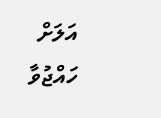އަލަށް ހައްޖުވާ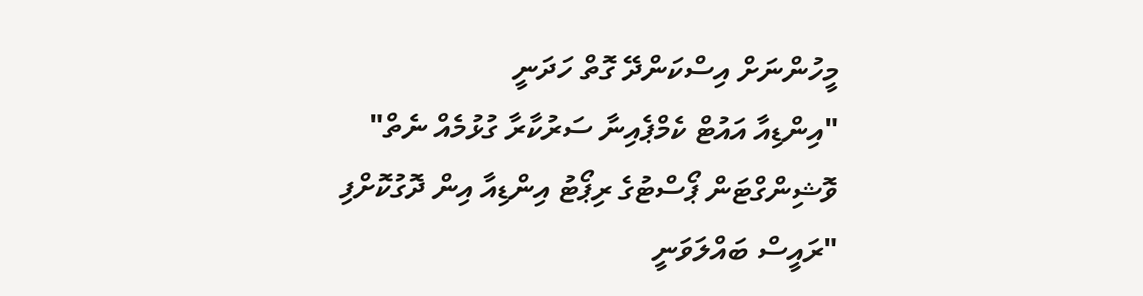މީހުންނަށް އިސްކަންދޭ ގޮތް ހަދަނީ
"އިންޑިއާ އައުޓް ކެމްޕެއިނާ ސަރުކާރާ ގުޅުމެއް ނެތް"
ވޮޝިންގްޓަން ޕޯސްޓުގެ ރިޕޯޓު އިންޑިއާ އިން ދޮގުކޮށްފި
"ރައީސް ބައްލަވަނީ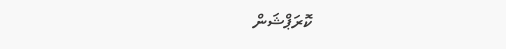ކޮރަޕްޝަން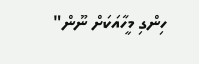ހިންގި މީހާއަކަށް ނޫން"